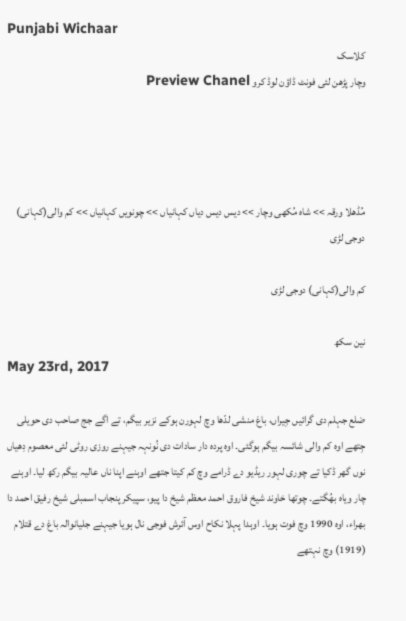Punjabi Wichaar
کلاسک
وچار پڑھن لئی فونٹ ڈاؤن لوڈ کرو Preview Chanel




مُڈھلا ورقہ >> شاہ مُکھی وچار >> دیس دیس دیاں کہانیاں >> چونویں کہانیاں >> کم والی(کہانی) دوجی لڑی

کم والی(کہانی) دوجی لڑی

نین سکھ
May 23rd, 2017

ضلع جہلم دی گرائیں جِیراں، باغ منشی لدّھا وچ لہورن ہوکے نزیر بیگم، تے اگے جج صاحب دی حویلی جِتھے اوہ کم والی شائسہ بیگم ہوگئی۔ اوہ پردہ دار سادات دی نُونہہ جیہنے روزی روٹی لئی معصوم دِھیاں نوں گھر ڈکیا تے چوری لہور ریڈیو دے ڈرامے وچ کم کیتا جتھے اوہنے اپنا ناں عالیہ بیگم رکھ لیا۔ اوہنے چار ویاہ بھُگتے۔ چوتھا خاوند شیخ فاروق احمد معظم شیخ دا پیو، سپیکر پنجاب اسمبلی شیخ رفیق احمد دا بھراء، اوہ 1990 وچ فوت ہویا۔ اوہدا پہلا نکاح اوس آئرش فوجی نال ہویا جیہنے جلیانوالہ باغ دے قتلام (1919) وچ نہتھے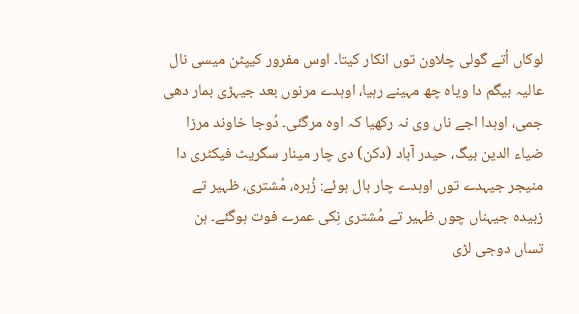لوکاں اُتے گولی چلاون توں انکار کیتا۔ اوس مفرور کیپٹن میسی نال عالیہ بیگم دا ویاہ چھ مہینے رہیا، اوہدے مرنوں بعد جیہڑی بمار دھی جمی، اوہدا اجے ناں وی نہ رکھیا کہ اوہ مرگئی۔ دُوجا خاوند مرزا ضیاء الدین بیگ، حیدر آباد (دکن) دی چار مینار سگریٹ فیکٹری دا منیجر جیہدے توں اوہدے چار بال ہوئے: زُہرہ، مُشتری، ظہیر تے زبیدہ جیہناں چوں ظہیر تے مُشتری نِکی عمرے فوت ہوگئے۔ ہن تساں دوجی لڑی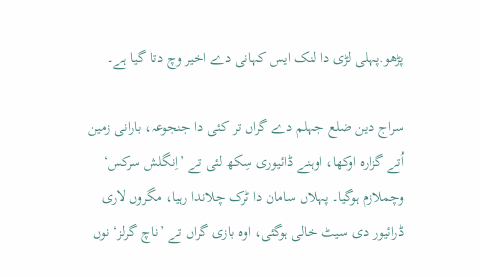پڑھو.پہلی لڑی دا لنک ایس کہانی دے اخیر وچ دتا گیا ہے۔

سراج دین ضلع جہلم دے گراں تر کئی دا جنجوعہ، بارانی زمین اُتے گزارہ اوکھا، اوہنے ڈائیوری سِکھ لئی تے ’اِنگلش سرکس‘ وچملازم ہوگیا۔ پہلاں سامان دا ٹرک چلاندا رہیا، مگروں لاری ڈرائیور دی سیٹ خالی ہوگئی، اوہ بازی گراں تے ’ناچ گرلز‘ نوں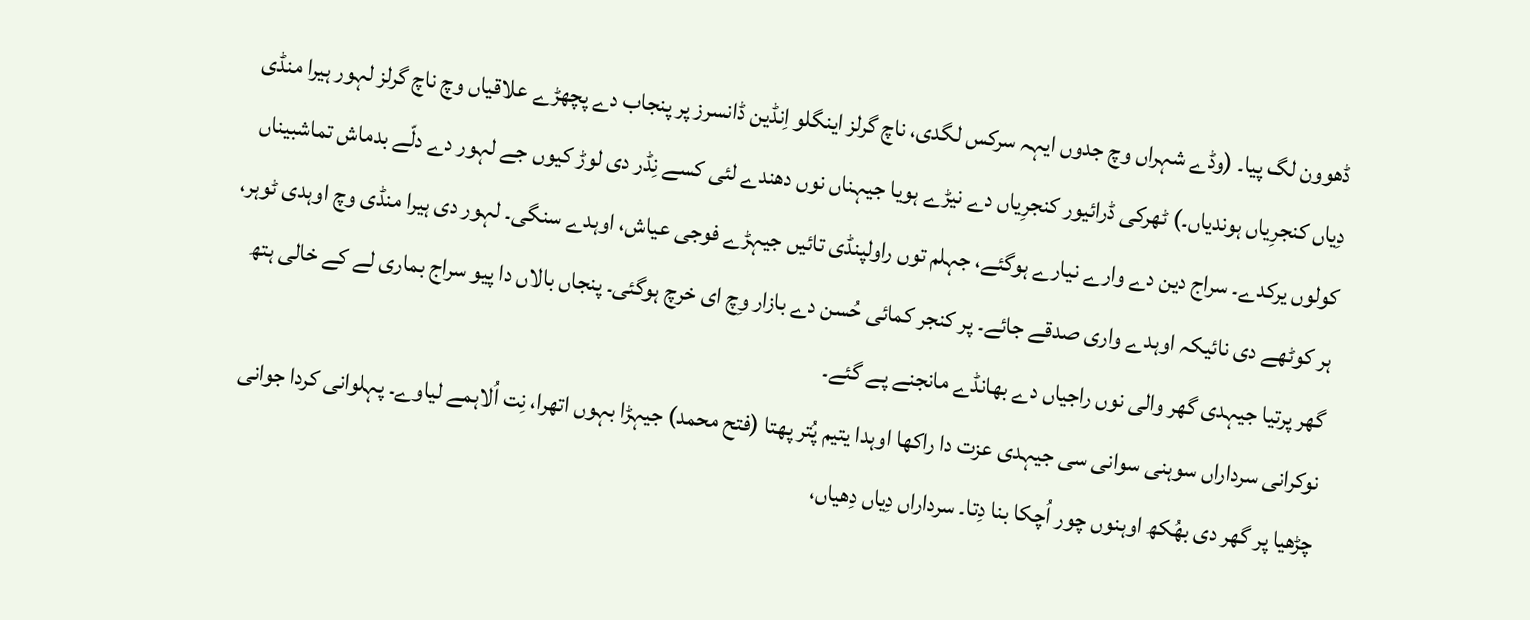ڈھوون لگ پیا۔ (وڈے شہراں وچ جدوں ایہہ سرکس لگدی، ناچ گرلز اینگلو اِنڈین ڈانسرز پر پنجاب دے پچھڑے علاقیاں وچ ناچ گرلز لہور ہیرا منڈی دِیاں کنجرِیاں ہوندیاں۔) ٹھرکی ڈرائیور کنجرِیاں دے نیڑے ہویا جیہناں نوں دھندے لئی کسے نِڈر دی لوڑ کیوں جے لہور دے دلّے بدماش تماشبیناں کولوں یرکدے۔ سراج دین دے وارے نیارے ہوگئے، جہلم توں راولپنڈی تائیں جیہڑے فوجی عیاش، اوہدے سنگی۔ لہور دی ہیرا منڈی وچ اوہدی ٹوہر، ہر کوٹھے دی نائیکہ اوہدے واری صدقے جائے۔ پر کنجر کمائی حُسن دے بازار وِچ ای خرچ ہوگئی۔ پنجاں بالاں دا پیو سراج بماری لے کے خالی ہتھ گھر پرتیا جیہدی گھر والی نوں راجیاں دے بھانڈے مانجنے پے گئے۔
نوکرانی سرداراں سوہنی سوانی سی جیہدی عزت دا راکھا اوہدا یتیم پُتر پھتا (فتح محمد) جیہڑا بہوں اتھرا، نِت اُلاہمے لیاوے۔ پہلوانی کردا جوانی چڑھیا پر گھر دی بھُکھ اوہنوں چور اُچکا بنا دِتا۔ سرداراں دِیاں دِھیاں،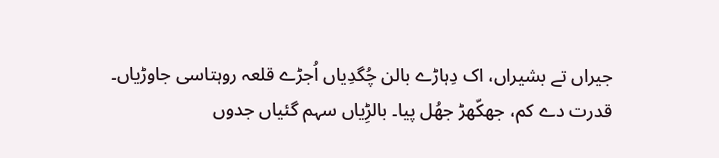جیراں تے بشیراں، اک دِہاڑے بالن چُگدِیاں اُجڑے قلعہ روہتاسی جاوڑیاں۔ قدرت دے کم، جھکّھڑ جھُل پیا۔ بالڑِیاں سہم گئیاں جدوں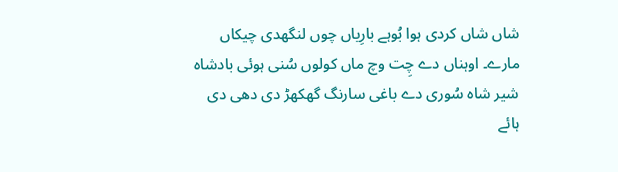شاں شاں کردی ہوا بُوہے بارِیاں چوں لنگھدی چیکاں مارے۔ اوہناں دے چِت وچ ماں کولوں سُنی ہوئی بادشاہ شیر شاہ سُوری دے باغی سارنگ گھکھڑ دی دھی دی ہائے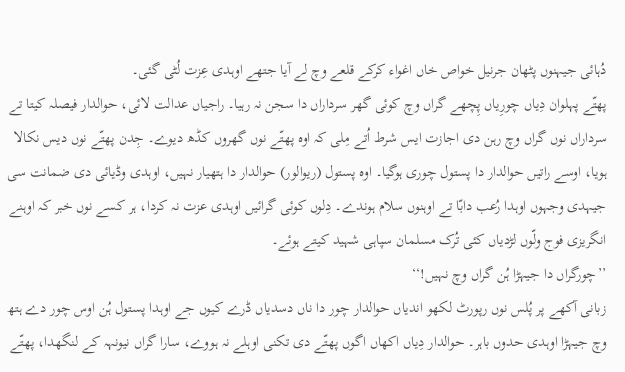دُہائی جیہنوں پٹھان جرنیل خواص خاں اغواء کرکے قلعے وچ لے آیا جتھے اوہدی عِزت لُٹی گئی۔
پھتّے پہلوان دِیاں چورِیاں پِچھے گراں وچ کوئی گھر سرداراں دا سجن نہ رہیا۔ راجیاں عدالت لائی، حوالدار فیصلہ کیتا تے سرداراں نوں گراں وچ رہن دی اجازت ایس شرط اُتے مِلی کہ اوہ پھتّے نوں گھروں کڈھ دیوے۔ جِدن پھتّے نوں دیس نکالا ہویا، اوسے راتیں حوالدار دا پستول چوری ہوگیا۔ اوہ پستول (ریوالور) حوالدار دا ہتھیار نہیں، اوہدی وڈیائی دی ضمانت سی جیہدی وجہوں اوہدا رُعب دابّا تے اوہنوں سلام ہوندے۔ دِلوں کوئی گرائیں اوہدی عزت نہ کردا، ہر کسے نوں خبر کہ اوہنے انگریزی فوج ولّوں لڑدیاں کئی تُرک مسلمان سپاہی شہید کیتے ہوئے۔
’’چورگراں دا جیہڑا ہُن گراں وچ نہیں!‘‘
زبانی آکھے پر پُلس نوں رپورٹ لکھو اندیاں حوالدار چور دا ناں دسدیاں ڈرے کیوں جے اوہدا پستول ہُن اوس چور دے ہتھ وچ جیہڑا اوہدی حدوں باہر۔ حوالدار دِیاں اکھاں اگوں پھتّے دی تکنی اوہلے نہ ہووے، سارا گراں نیونہہ کے لنگھدا، پھتّے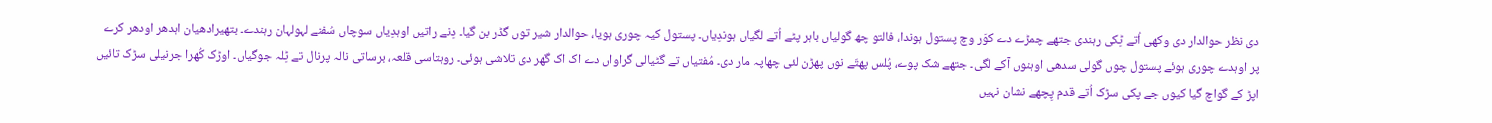دی نظر حوالدار دی وکھی اُتے ٹِکی رہندی جتھے چمڑے دے کوَر وچ پستول ہوندا، فالتو چھ گولیاں باہر پٹے اُتے لگیاں ہوندِیاں۔ پستول کیہ چوری ہویا، حوالدار شیر توں گڈر بن گیا۔ دِنے راتیں اوہدِیاں سوچاں سُفنے لہولہان رہندے۔ بتھیرادھیان اہدھر اودھر کرے پر اوہدے چوری ہوئے پستول چوں گولی سدھی اوہنوں آکے لگی۔ جتھے شک پوے، پُلس پھتّے نوں پھڑن لئی چھاپہ مار دی۔ مُفتیاں تے گٹیالی گراواں دے اک اک گھر دی تلاشی ہوئی۔ روہتاسی قلعہ، برساتی نالہ پرنال تے ٹِلہ جوگیاں۔ اوڑک کُھرا جرنیلی سڑک تائیں اپڑ کے گواچ گیا کیوں جے پکی سڑک اُتے قدم پِچھے نشان نہیں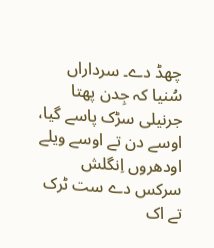چھڈ دے۔ سرداراں سُنیا کہ جِدن پھتا جرنیلی سڑک پاسے گیا، اوسے دن تے اوسے ویلے اودھروں اِنگلش سرکس دے ست ٹرک تے اک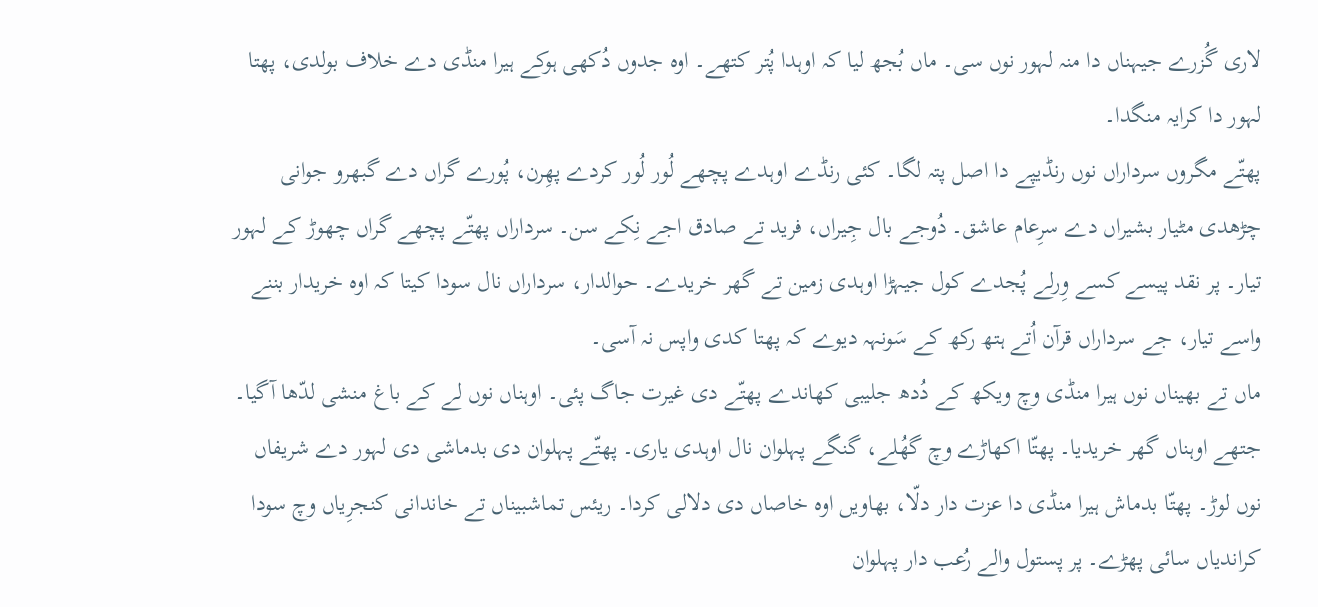لاری گُزرے جیہناں دا منہ لہور نوں سی۔ ماں بُجھ لیا کہ اوہدا پُتر کتھے۔ اوہ جدوں دُکھی ہوکے ہیرا منڈی دے خلاف بولدی، پھتا لہور دا کرایہ منگدا۔
پھتّے مگروں سرداراں نوں رنڈیپے دا اصل پتہ لگا۔ کئی رنڈے اوہدے پچھے لُور لُور کردے پھِرن، پُورے گراں دے گبھرو جوانی چڑھدی مٹیار بشیراں دے سرِعام عاشق۔ دُوجے بال جِیراں، فرید تے صادق اجے نِکے سن۔ سرداراں پھتّے پچھے گراں چھوڑ کے لہور تیار۔ پر نقد پیسے کسے وِرلے پُجدے کول جیہڑا اوہدی زمین تے گھر خریدے۔ حوالدار، سرداراں نال سودا کیتا کہ اوہ خریدار بننے واسے تیار، جے سرداراں قرآن اُتے ہتھ رکھ کے سَونہہ دیوے کہ پھتا کدی واپس نہ آسی۔
ماں تے بھیناں نوں ہیرا منڈی وچ ویکھ کے دُدھ جلیبی کھاندے پھتّے دی غیرت جاگ پئی۔ اوہناں نوں لے کے باغ منشی لدّھا آگیا۔ جتھے اوہناں گھر خریدیا۔ پھتّا اکھاڑے وچ گھُلے، گنگے پہلوان نال اوہدی یاری۔ پھتّے پہلوان دی بدماشی دی لہور دے شریفاں نوں لوڑ۔ پھتّا بدماش ہیرا منڈی دا عزت دار دلّا، بھاویں اوہ خاصاں دی دلالی کردا۔ ریئس تماشبیناں تے خاندانی کنجرِیاں وچ سودا کراندیاں سائی پھڑے۔ پر پستول والے رُعب دار پہلوان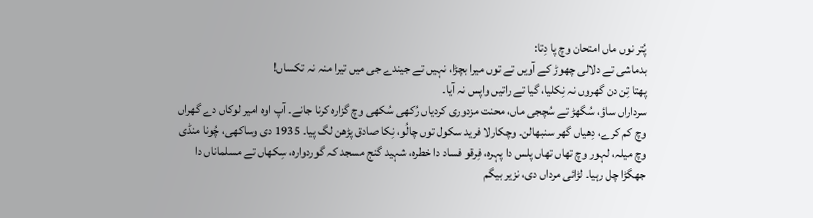پُتر نوں ماں امتحان وچ پا دِتا:
بدماشی تے دلالی چھوڑ کے آویں تے توں میرا بچڑا، نہیں تے جیندے جی میں تیرا منہ نہ تکساں!
پھتا تِن دن گھروں نہ نِکلیا، گیا تے راتیں واپس نہ آیا۔
سرداراں ساؤ، سُگھڑ تے سُچجی ماں، محنت مزدوری کردیاں رُکھی سُکھی وچ گزارہ کرنا جانے۔ آپ اوہ امیر لوکاں دے گھراں وچ کم کرے، دِھیاں گھر سنبھالن۔ وچکارلا فرید سکول توں چالُو، نِکا صادق پڑھن لگ پیا۔ 1935 دی وساکھی، چُونا منڈی وچ میلہ، لہور وچ تھاں تھاں پلس دا پہرہ، فِرقو فساد دا خطرہ، شہید گنج مسجد کہ گوردوارہ، سِکھاں تے مسلماناں دا جھگڑا چل رہیا۔ لڑائی مرداں دی، نزیر بیگم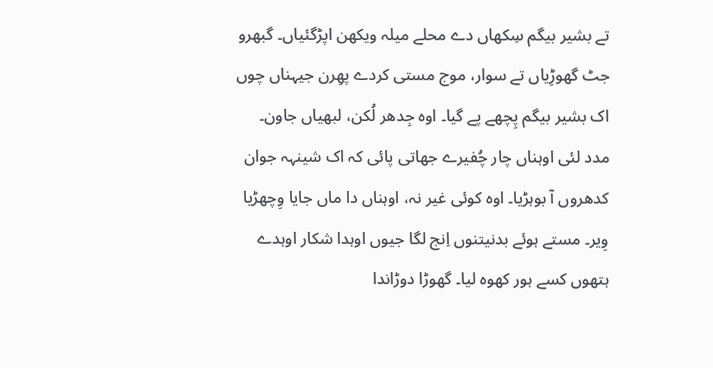تے بشیر بیگم سِکھاں دے محلے میلہ ویکھن اپڑگئیاں۔ گبھرو جٹ گھوڑِیاں تے سوار، موج مستی کردے پھِرن جیہناں چوں اک بشیر بیگم پِچھے پے گیا۔ اوہ جِدھر لُکن، لبھیاں جاون۔ مدد لئی اوہناں چار چُفیرے جھاتی پائی کہ اک شینہہ جوان کدھروں آ بوہڑیا۔ اوہ کوئی غیر نہ، اوہناں دا ماں جایا وِچھڑیا وِیر۔ مستے ہوئے بدنیتنوں اِنج لگا جیوں اوہدا شکار اوہدے ہتھوں کسے ہور کھوہ لیا۔ گھوڑا دوڑاندا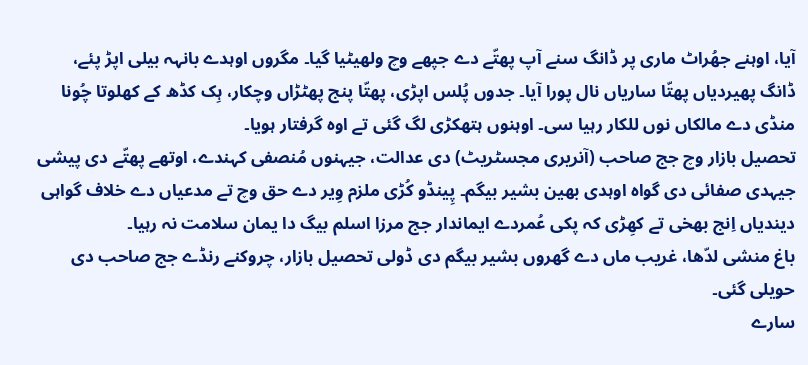آیا، اوہنے جھُراٹ ماری پر ڈانگ سنے آپ پھتّے دے جپھے وچ ولھیٹیا گیا۔ مگروں اوہدے بانہہ بیلی اپڑ پئے، ڈانگ پھیردیاں پھتّا ساریاں نال پورا آیا۔ جدوں پُلس اپڑی، پھتّا پنج پھٹڑاں وچکار، ہِک کڈھ کے کھلوتا چُونا منڈی دے مالکاں نوں للکار رہیا سی۔ اوہنوں ہتھکڑی لگ گئی تے اوہ گرفتار ہویا۔
تحصیل بازار وچ جج صاحب (آنریری مجسٹریٹ) دی عدالت، جیہنوں مُنصفی کہندے، اوتھے پھتّے دی پیشی جیہدی صفائی دی گواہ اوہدی بھین بشیر بیگم۔ پِینڈو کُڑی ملزم وِیر دے حق وچ تے مدعیاں دے خلاف گواہی دیندیاں اِنج بھخی تے کھِڑی کہ پکی عُمردے ایماندار جج مرزا اسلم بیگ دا یمان سلامت نہ رہیا۔
باغ منشی لدّھا، غریب ماں دے گھروں بشیر بیگم دی ڈولی تحصیل بازار، چروکنے رنڈے جج صاحب دی حویلی گئی۔
سارے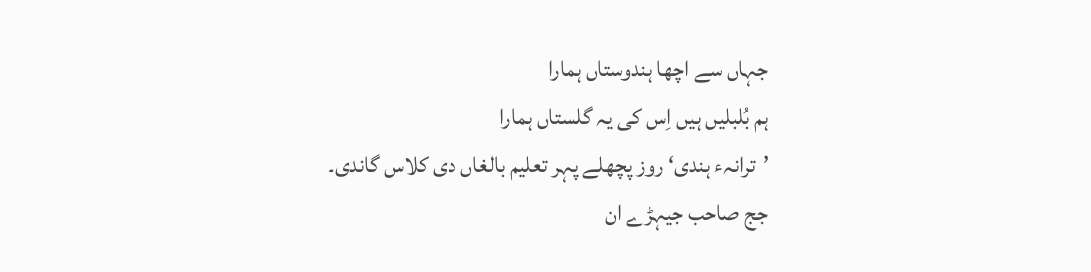جہاں سے اچھا ہندوستاں ہمارا
ہم بُلبلیں ہیں اِس کی یہ گلستاں ہمارا
’ترانہء ہندی‘ روز پچھلے پہر تعلیم بالغاں دی کلاس گاندی۔ جج صاحب جیہڑے ان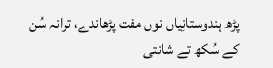پڑھ ہندوستانِیاں نوں مفت پڑھاندے، ترانہ سُن کے سُکھ تے شانتی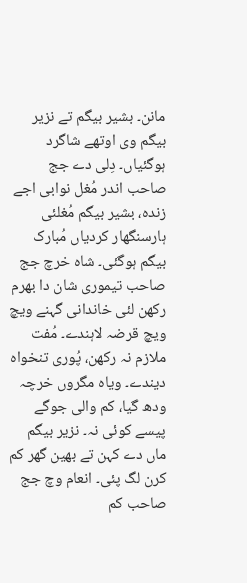مانن۔ بشیر بیگم تے نزیر بیگم وی اوتھے شاگرد ہوگئیاں۔ دِلی دے جج صاحب اندر مُغل نوابی اجے زندہ، بشیر بیگم مُغلئی ہارسنگھار کردیاں مُبارک بیگم ہوگئی۔ شاہ خرچ جج صاحب تیموری شان دا بھرم رکھن لئی خاندانی گہنے ویچ ویچ قرضہ لاہندے۔ مُفت ملازم نہ رکھن، پُوری تنخواہ دیندے۔ ویاہ مگروں خرچہ ودھ گیا، کم والی جوگے پیسے کوئی نہ۔ نزیر بیگم ماں دے کہن تے بھین گھر کم کرن لگ پئی۔ انعام وچ جج صاحب کم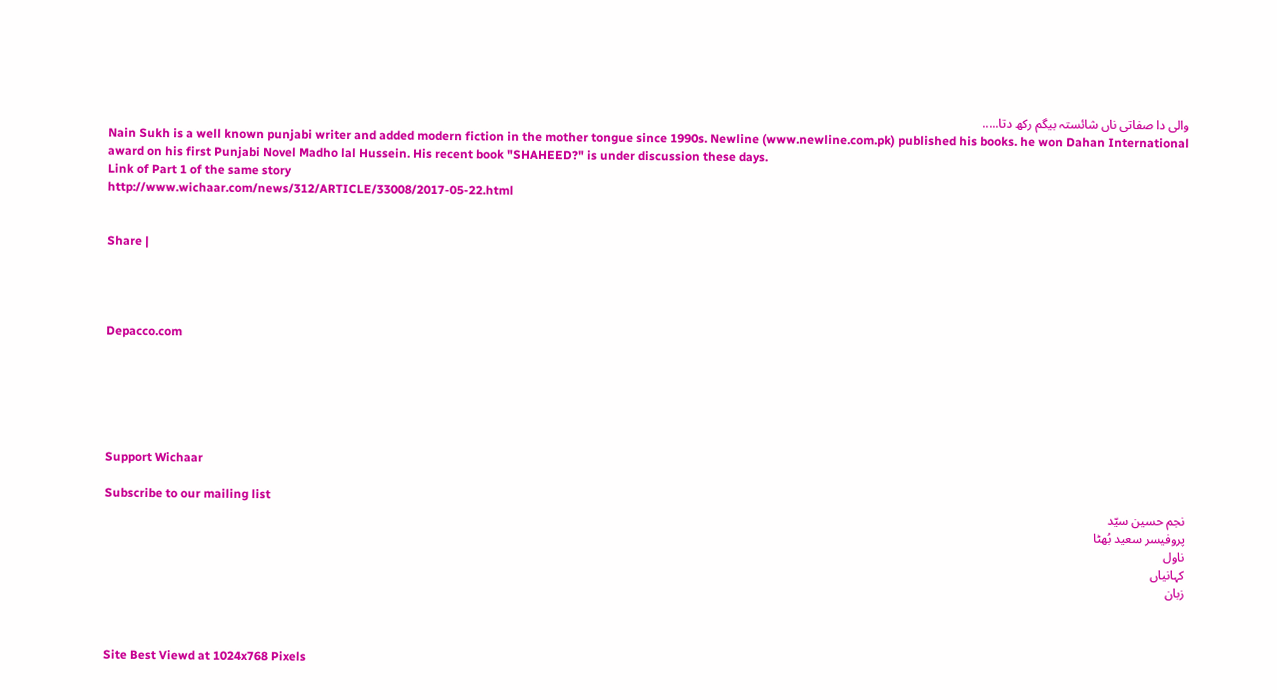والی دا صفاتی ناں شائستہ بیگم رکھ دتا.....
Nain Sukh is a well known punjabi writer and added modern fiction in the mother tongue since 1990s. Newline (www.newline.com.pk) published his books. he won Dahan International award on his first Punjabi Novel Madho lal Hussein. His recent book "SHAHEED?" is under discussion these days.
Link of Part 1 of the same story
http://www.wichaar.com/news/312/ARTICLE/33008/2017-05-22.html


Share |




Depacco.com






Support Wichaar

Subscribe to our mailing list
نجم حسین سیّد
پروفیسر سعید بُھٹا
ناول
کہانیاں
زبان



Site Best Viewd at 1024x768 Pixels